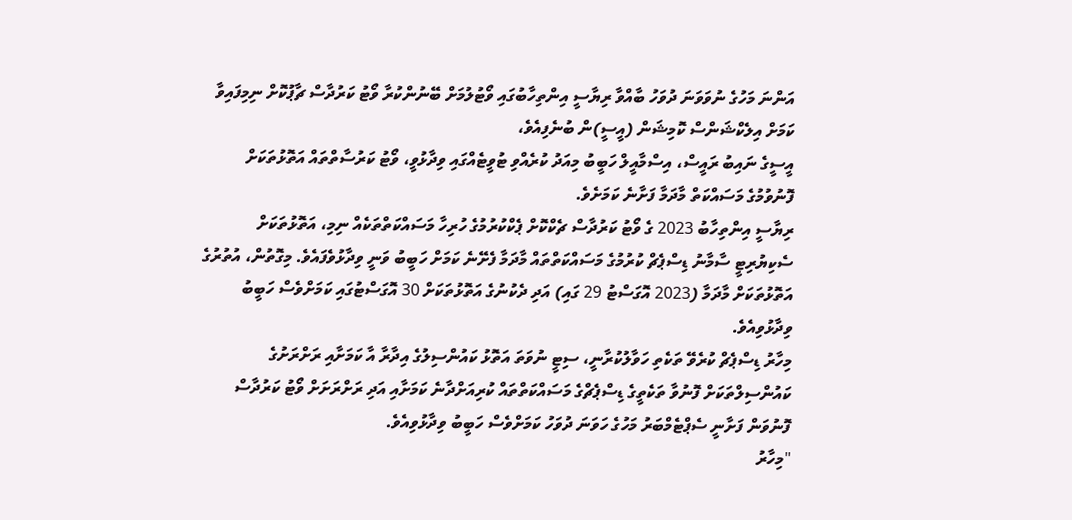އަންނަ މަހުގެ ނުވަވަނަ ދުވަހު ބާއްވާ ރިޔާސީ އިންތިހާބުގައި ވޯޓުލުމަށް ބޭނުންކުރާ ވޯޓު ކަރުދާސް ޗާޕުކޮށް ނިމިފައިވާ ކަމަށް އިލެކްޝަންސް ކޮމިޝަން (އީސީ)ން ބުނެފިއެވެ،
އީސީގެ ނައިބު ރައީސް، އިސްމާއީލް ހަބީބު މިއަދު ކުރެއްވި ޓުވީޓެއްގައި ވިދާޅުވީ، ވޯޓު ކަރުސާތްތައް އަތޮޅުތަކަށް ފޮނުވުމުގެ މަސައްކަތް މާދަމާ ފަށާނެ ކަމަށެވެ.
ރިޔާސީ އިންތިހާބު 2023 ގެ ވޯޓު ކަރުދާސް ޗެކްކޮށް ޕެކްކުރުމުގެ ހުރިހާ މަސައްކަތްތަކެއް ނިމި، އަތޮޅުތަކަށް ސެކިޔުރިޓީ ސާމާނު ޑިސްޕެޗް ކުރުމުގެ މަސައްކަތްތައް މާދަމާ ފެށޭނެ ކަމަށް ހަބީބު ވަނީ ވިދާޅުވެފައެވެ. މިގޮތުން، އުތުރުގެ އަތޮޅުތަކަށް މާދަމާ (2023 އޮގަސްޓު 29 ގައި) އަދި ދެކުނުގެ އަތޮޅުތަކަށް 30 އޮގަސްޓުގައި ކަމަށްވެސް ހަބީބު ވިދާޅުވިއެވެ.
މިހާރު ޑިސްޕެޗް ކުރެވޭ ތަކެތި ހަވާލުކުރާނީ، ސިޓީ ނުވަތަ އަތޮޅު ކައުންސިލުގެ އިދާރާ އާ ކަމަށާއި ރަށްރަށުގެ ކައުންސިލްތަކަށް ފޮނުވާ ތަކެތީގެ ޑިސްޕެޗްގެ މަސައްކަތްތައް ކުރިއަށްދާނެ ކަމަށާއި އަދި ރަށްރަށަށް ވޯޓު ކަރުދާސް ފޮނުވަން ފަށާނީ ސެޕްޓެމްބަރު މަހުގެ ހަވަނަ ދުވަހު ކަމަށްވެސް ހަބީބު ވިދާޅުވިއެވެ.
"މިހާރު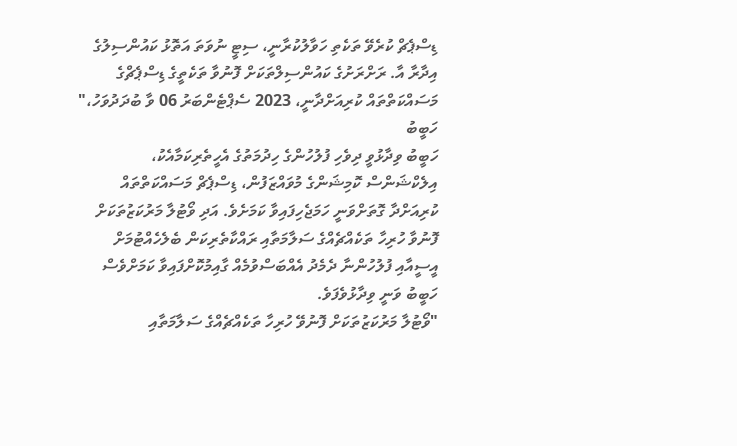ޑިސްޕެޗް ކުރެވޭ ތަކެތި ހަވާލުކުރާނީ، ސިޓީ ނުވަތަ އަތޮޅު ކައުންސިލުގެ އިދާރާ އާ. ރަށްރަށުގެ ކައުންސިލްތަކަށް ފޮނުވާ ތަކެތީގެ ޑިސްޕެޗްގެ މަސައްކަތްތައް ކުރިއަށްދާނީ، 2023 ސެޕްޓެންބަރު 06 ވާ ބުދަދުވަހު،"
ހަބީބު
ހަބީބު ވިދާޅުވީ ދިވެހި ފުލުހުންގެ ހިދުމަތުގެ އެހީތެރިކަމާއެކު، އިލެކްޝަންސް ކޮމިޝަންގެ މުވައްޒަފުން، ޑިސްޕެޗް މަސައްކަތްތައް ކުރިއަށްދާ ގޮތަށްވަނީ ހަމަޖެހިފައިވާ ކަމަށެވެ. އަދި ވޯޓުލާ މަރުކަޒުތަކަށް ފޮނުވާ ހުރިހާ ތަކެއްޗެއްގެ ސަލާމަތާއި ރައްކާތެރިކަން ބެލެހެއްޓުމަށް އީސީއާއި ފުލުހުންނާ ދެމެދު އެއްބަސްވުމެއް ގާއިމުކޮށްފައިވާ ކަމަށްވެސް ހަބީބު ވަނީ ވިދާޅުވެފަވެ.
"ވޯޓުލާ މަރުކަޒުތަކަށް ފޮނުވޭ ހުރިހާ ތަކެއްޗެއްގެ ސަލާމަތާއި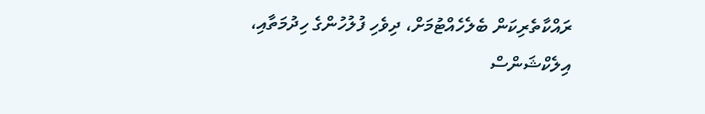ރައްކާތެރިކަން ބެލެހެއްޓުމަށް، ދިވެހި ފުލުހުންގެ ހިދުމަތާއި، އިލެކްޝަންސް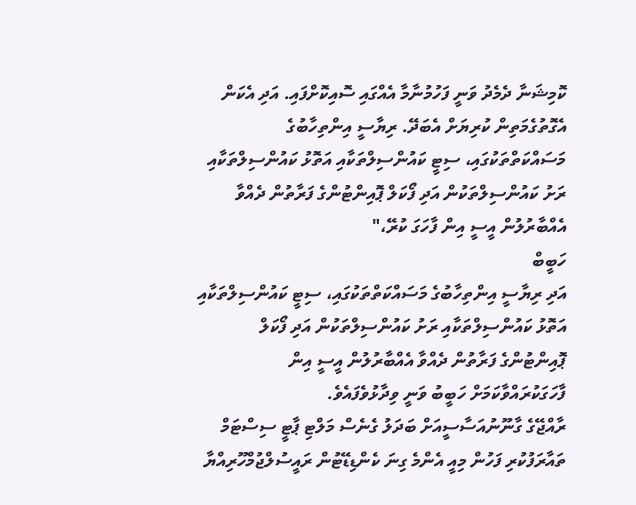ކޮމިޝަނާ ދެމެދު ވަނީ ފަހުމުނާމާ އެއްގައި ސޮއިކޮށްފައި. އަދި އެކަން އެގޮތުގެމަތިން ކުރިޔަށް އެބަދޭ. ރިޔާސީ އިންތިހާބުގެ މަސައްކަތްތަކުގައި، ސިޓީ ކައުންސިލްތަކާއި އަތޮޅު ކައުންސިލްތަކާއި ރަށު ކައުންސިލްތަކުން އަދި ފޯކަލް ޕޮއިންޓުންގެ ފަރާތުން ދެއްވާ އެއްބާރުލުން އީސީ އިން ފާހަގަ ކުރޭ،"
ހަބީބް
އަދި ރިޔާސީ އިންތިހާބުގެ މަސައްކަތްތަކުގައި، ސިޓީ ކައުންސިލްތަކާއި އަތޮޅު ކައުންސިލްތަކާއި ރަށު ކައުންސިލްތަކުން އަދި ފޯކަލް ޕޮއިންޓުންގެ ފަރާތުން ދެއްވާ އެއްބާރުލުން އީސީ އިން ފާހަގަކުރައްވާކަމަށް ހަބީބު ވަނީ ވިދާޅުވެފައެވެ.
ރާއްޖޭގެ ގާނޫނުއަސާސީއަށް ބަދަލު ގެނެސް މަލްޓި ޕާޓީ ސިސްޓަމް ތައާރަފުކުރި ފަހުން މިއީ އެންމެ ގިނަ ކެންޑިޑޭޓުން ރައީސުލްޖުމްހޫރިއްޔާ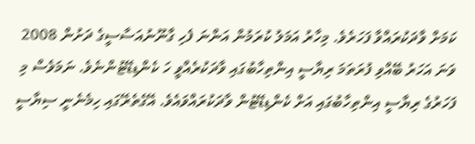ކަމަށް ވާދަކުރައްވާ ފަހަރެވެ. މިހާރު އަމަލު ކުރަމުން އަންނަ ފެހި ގާނޫނުއަސާސީގެ ދަށުން 2008 ވަނަ އަހަރު ބޭއްވި ފުރަތަމަ ރިޔާސީ އިންތިހާބުގައި ވާދަކުރެއްވީ ހަ ކެންޑިޑޭޓުންނެވެ. ނަމަވެސް މި ފަހަރުގެ ރިޔާސީ އިންތިހާބުގައި އަށް ކެންޑިޑޭޓުން ވާދަކުރައްވައެވެ. އޭގެތެރޭގައި ހިމެނެނީ ސިޔާސީ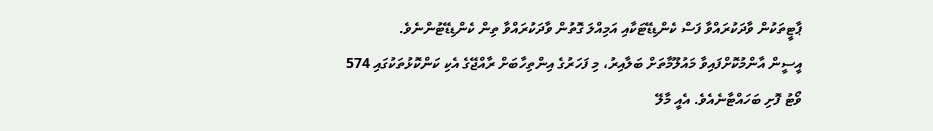ޕާޓީތަކުން ވާދަކުރައްވާ ފަސް ކެންޑިޑޭޓަކާއި އަމިއްލަ ގޮތުން ވާދަކުރައްވާ ތިން ކެންޑިޑޭޓުންނެވެ.
އީސީން އާންމުކޮށްފައިވާ މައުލޫމާތަށް ބަލާއިރު، މި ފަހަރުގެ އިންތިހާބަށް ރާއްޖޭގެ އެކި ކަންކޮޅުތަކުގައި 574 ވޯޓު ފޮށި ބަހައްޓާނެއެވެ. އެއީ މާލޭ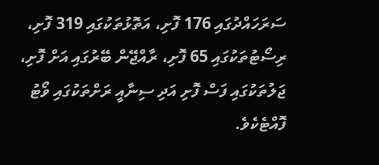ސަރަހައްދުގައި 176 ފޮށި، އަތޮޅުތަކުގައި 319 ފޮށި، ރިސޯޓުތަކުގައި 65 ފޮށި، ރާއްޖޭން ބޭރުގައި އަށް ފޮށި، ޖަލުތަކުގައި ފަސް ފޮށި އަދި ސިނާއީ ރަށްތަކުގައި ވޯޓު ފޮއްޓެކެވެ.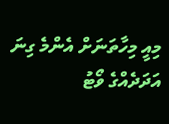މިއީ މިހާތަނަށް އެންމެ ގިނަ އަދަދެއްގެ ވޯޓު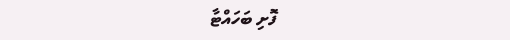ފޮށި ބަހައްޓާ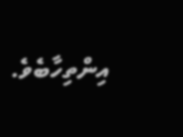އިންތިހާބެވެ.